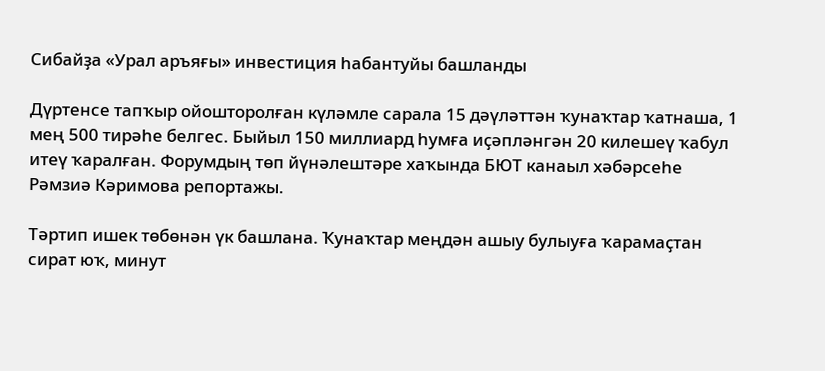Сибайҙа «Урал аръяғы» инвестиция һабантуйы башланды

Дүртенсе тапҡыр ойошторолған күләмле сарала 15 дәүләттән ҡунаҡтар ҡатнаша, 1 мең 500 тирәһе белгес. Быйыл 150 миллиард һумға иҫәпләнгән 20 килешеү ҡабул итеү ҡаралған. Форумдың төп йүнәлештәре хаҡында БЮТ канаыл хәбәрсеһе Рәмзиә Кәримова репортажы.

Тәртип ишек төбөнән үк башлана. Ҡунаҡтар меңдән ашыу булыуға ҡарамаҫтан сират юҡ, минут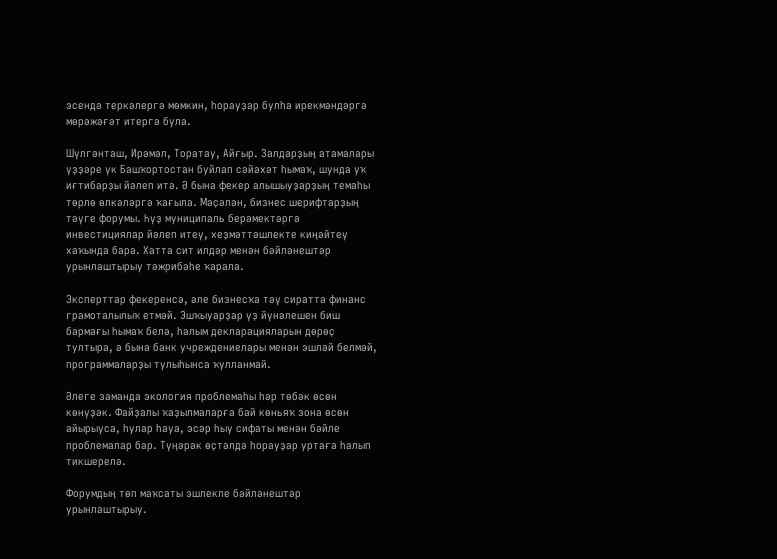эсендә теркәлергә мөмкин, һорауҙар булһа ирекмәндәргә мөрәжәғәт итергә була.

Шүлгәнташ, Ирәмәл, Торатау, Айғыр. Залдарҙың атамалары үҙҙәре үк Башҡортостан буйлап сәйәхәт һымаҡ, шунда уҡ иғтибарҙы йәлеп итә. Ә бына фекер алышыуҙарҙың темаһы төрлө өлкәләргә ҡағыла. Мәҫәлән, бизнес шерифтарҙың тәүге форумы. Һүҙ муниципаль берәмектәргә инвестициялар йәлеп итеү, хеҙмәттәшлекте киңәйтеү хаҡында бара. Хатта сит илдәр менән бәйләнештәр урынлаштырыу тәжрибәһе ҡарала.

Эксперттар фекеренсә, әле бизнесҡа тәү сиратта финанс грамоталылыҡ етмәй. Эшҡыуарҙар үҙ йүнәлешен биш бармағы һымаҡ белә, һалым декларацияларын дөрөҫ тултыра, ә бына банк учреждениелары менән эшләй белмәй, программаларҙы тулыһынса ҡулланмай.

Әлеге заманда экология проблемаһы һәр төбәк өсөн көнүҙәк. Файҙалы ҡаҙылмаларға бай көньяҡ зона өсөн айырыуса, һулар һауа, эсәр һыу сифаты менән бәйле проблемалар бар. Түңәрәк өҫтәлдә һорауҙар уртаға һалып тикшерелә.

Форумдың төп маҡсаты эшлекле бәйләнештәр урынлаштырыу.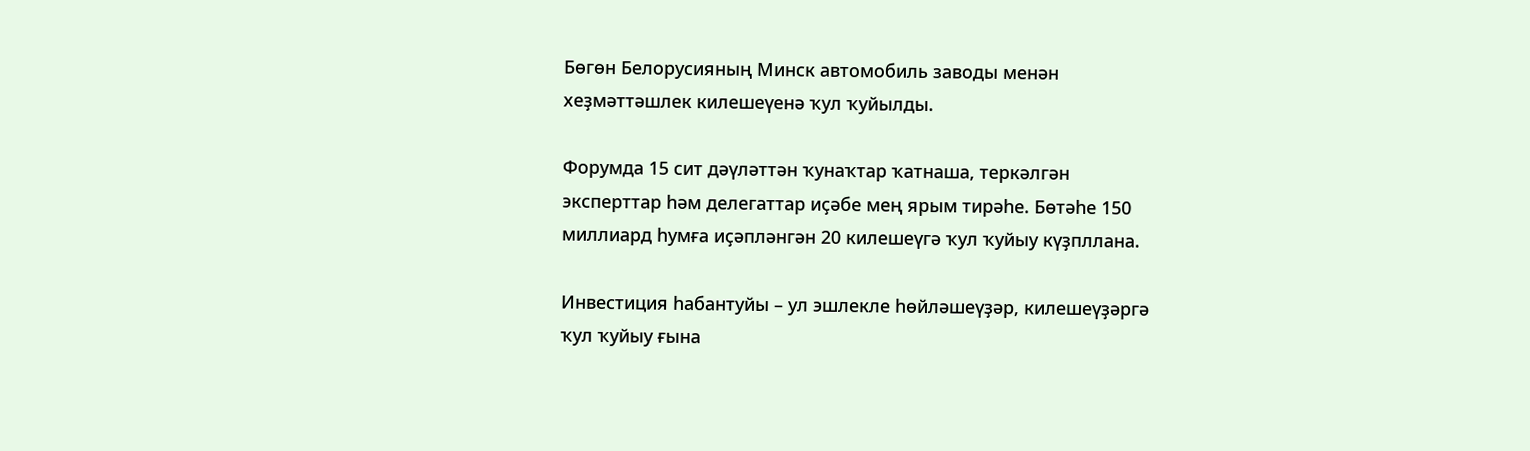Бөгөн Белорусияның Минск автомобиль заводы менән хеҙмәттәшлек килешеүенә ҡул ҡуйылды.

Форумда 15 сит дәүләттән ҡунаҡтар ҡатнаша, теркәлгән эксперттар һәм делегаттар иҫәбе мең ярым тирәһе. Бөтәһе 150 миллиард һумға иҫәпләнгән 20 килешеүгә ҡул ҡуйыу күҙпллана.

Инвестиция һабантуйы – ул эшлекле һөйләшеүҙәр, килешеүҙәргә ҡул ҡуйыу ғына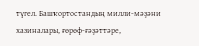түгел. Башҡортостандың милли-мәҙәни хазиналары, ғөрөф-ғәҙәттәре,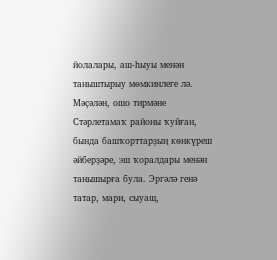йолалары, аш-һыуы менән таныштырыу мөмкинлеге лә. Мәҫәлән, ошо тирмәне Стәрлетамаҡ районы ҡуйған, бында башҡорттарҙың көнкүреш әйберҙәре, эш ҡоралдары менән танышырға була. Эргәлә генә татар, мари, сыуащ,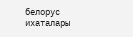белорус ихаталары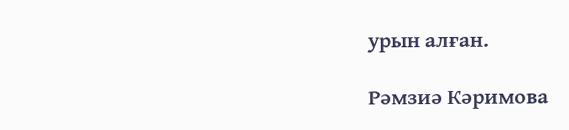урын алған.

Рәмзиә Кәримова